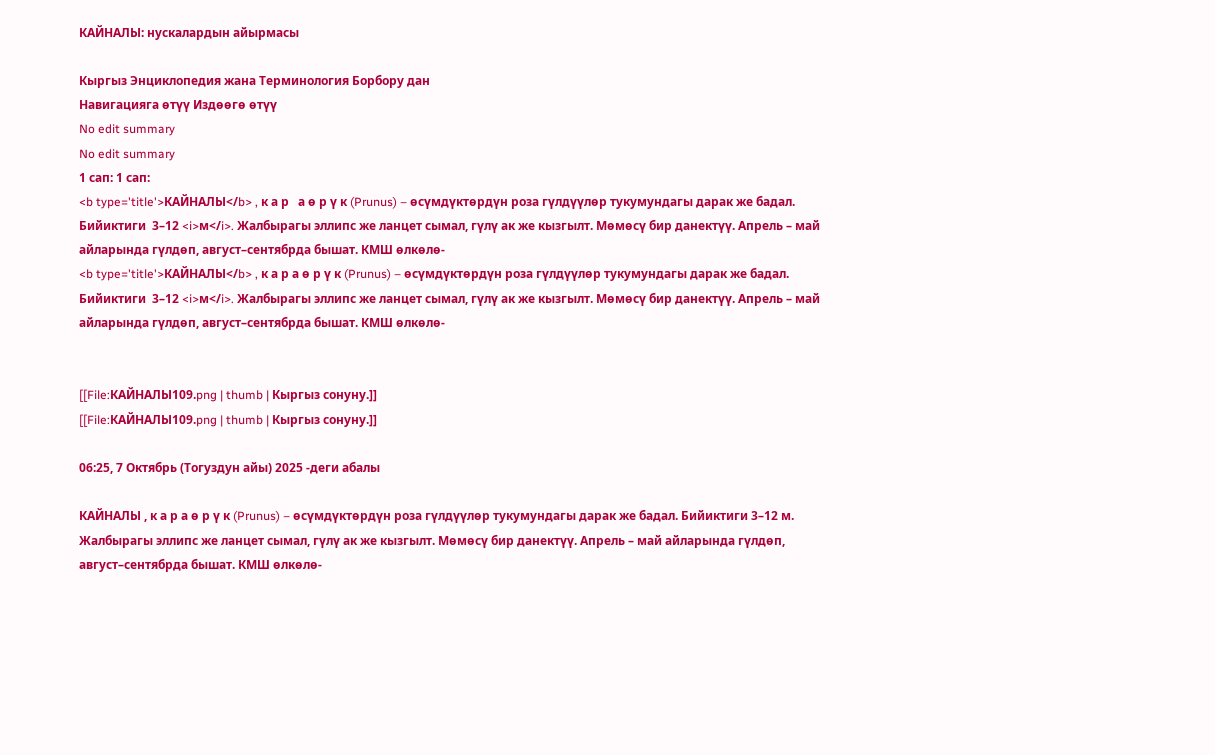КАЙНАЛЫ: нускалардын айырмасы

Кыргыз Энциклопедия жана Терминология Борбору дан
Навигацияга өтүү Издөөгө өтүү
No edit summary
No edit summary
1 сап: 1 сап:
<b type='title'>КАЙНАЛЫ</b> , к а р   а ө р ү к (Prunus) – өсүмдүктөрдүн роза гүлдүүлөр тукумундагы дарак же бадал. Бийиктиги  3–12 <i>м</i>. Жалбырагы эллипс же ланцет сымал, гүлү ак же кызгылт. Мөмөсү бир данектүү. Апрель – май айларында гүлдөп, август–сентябрда бышат. КМШ өлкөлө-
<b type='title'>КАЙНАЛЫ</b> , к а р а ө р ү к (Prunus) – өсүмдүктөрдүн роза гүлдүүлөр тукумундагы дарак же бадал. Бийиктиги  3–12 <i>м</i>. Жалбырагы эллипс же ланцет сымал, гүлү ак же кызгылт. Мөмөсү бир данектүү. Апрель – май айларында гүлдөп, август–сентябрда бышат. КМШ өлкөлө-


[[File:КАЙНАЛЫ109.png | thumb | Кыргыз сонуну.]]
[[File:КАЙНАЛЫ109.png | thumb | Кыргыз сонуну.]]

06:25, 7 Октябрь (Тогуздун айы) 2025 -деги абалы

КАЙНАЛЫ , к а р а ө р ү к (Prunus) – өсүмдүктөрдүн роза гүлдүүлөр тукумундагы дарак же бадал. Бийиктиги 3–12 м. Жалбырагы эллипс же ланцет сымал, гүлү ак же кызгылт. Мөмөсү бир данектүү. Апрель – май айларында гүлдөп, август–сентябрда бышат. КМШ өлкөлө-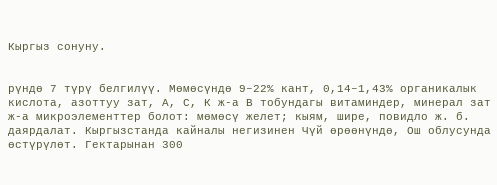Кыргыз сонуну.


рүндө 7 түрү белгилүү. Мөмөсүндө 9–22% кант, 0,14–1,43% органикалык кислота, азоттуу зат, А, С, К ж-а В тобундагы витаминдер, минерал зат ж-а микроэлементтер болот: мөмөсү желет; кыям, шире, повидло ж. б. даярдалат. Кыргызстанда кайналы негизинен Чүй өрөөнүндө, Ош облусунда өстүрүлөт. Гектарынан 300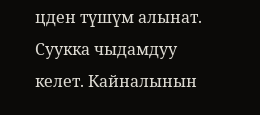цден түшүм алынат. Суукка чыдамдуу келет. Кайналынын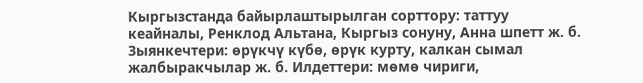Кыргызстанда байырлаштырылган сорттору: таттуу кеайналы, Ренклод Альтана, Кыргыз сонуну, Анна шпетт ж. б. Зыянкечтери: өрүкчү күбө, өрүк курту, калкан сымал жалбыракчылар ж. б. Илдеттери: мөмө чириги,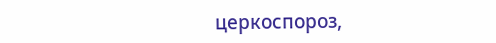церкоспороз,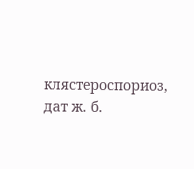клястероспориоз, дат ж. б.